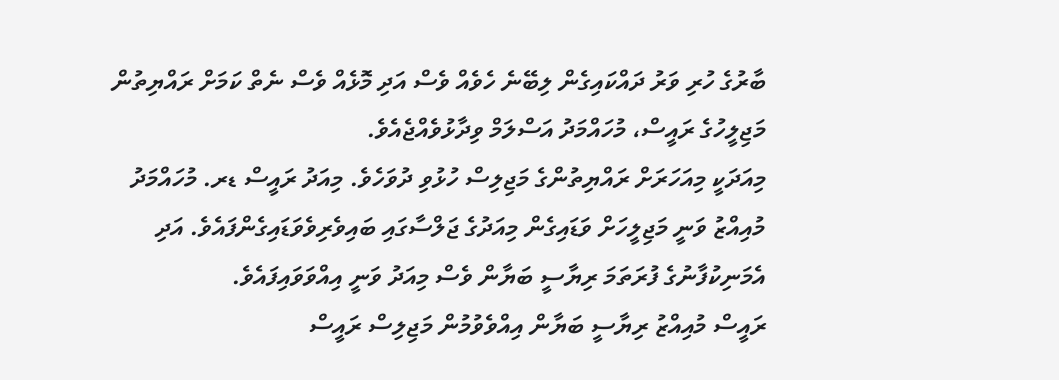ބާރުގެ ހުރި ވަރު ދައްކައިގެން ލިބޭނެ ހެވެއް ވެސް އަދި މޮޅެއް ވެސް ނެތް ކަމަށް ރައްޔިތުން މަޖިލީހުގެ ރައީސް، މުހައްމަދު އަސްލަމް ވިދާޅުވެއްޖެއެވެ.
މިއަދަކީ މިއަހަރަށް ރައްޔިތުންގެ މަޖިލިސް ހުޅުވި ދުވަހެވެ. މިއަދު ރައީސް ޑރ. މުހައްމަދު މުއިއްޒު ވަނީ މަޖިލީހަށް ވަޑައިގެން މިއަދުގެ ޖަލްސާގައި ބައިވެރިވެވަޑައިގެންފައެވެ. އަދި އެމަނިކުފާނުގެ ފުރަތަމަ ރިޔާސީ ބަޔާން ވެސް މިއަދު ވަނީ އިއްވަވައިފައެވެ.
ރައީސް މުއިއްޒު ރިޔާސީ ބަޔާން އިއްވެވުމުން މަޖިލިސް ރައީސް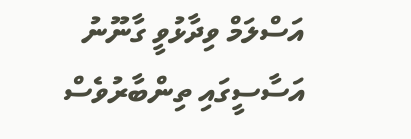އަސްލަމް ވިދާޅުވީ ގާނޫނު އަސާސީގައި ތިންބާރުވެސް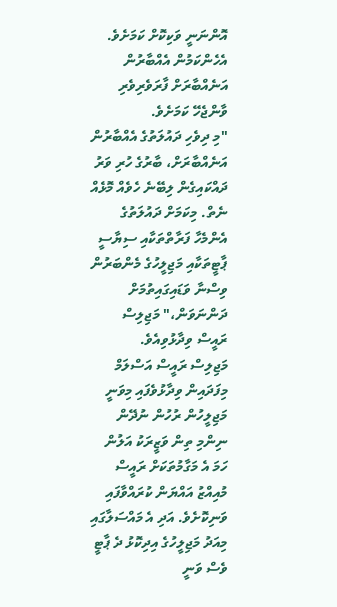އޮންނަނީ ވަކިކޮށް ކަމަށެވެ. އެހެންކަމުން އެއްބާރުން އަނެއްބާރަށް ފާރަވެރިވެރި ވާންޖެހޭ ކަމަށެވެ.
"މި ދިވެހި ދައުލަތުގެ އެއްބާރުން އަނެއްބާރަށް، ބާރުގެ ހުރި ވަރު ދައްކައިގެން ލިބޭނެ ހެވެއް މޮޅެއް ނެތް. މިކަމަށް ދައުލަތުގެ އެންމެހާ ފަރާތްތަކާއި ސިޔާސީ ޕާޓީތަކާއި މަޖިލީހުގެ މެންބަރުން ވިސްނާ ވަޑައިގައިތުމަށް ދަންނަވަން،" މަޖިލިސް ރައީސް ވިދާޅުވިއެވެ.
މަޖިލިސް ރައީސް އަސްލަމް މިފަދައިން ވިދާޅުވެފައި މިވަނީ މަޖިލީހުން ރުހުން ނުދޭން ނިންމި ތިން ވަޒީރަކު އަލުން ހަމަ އެ މަގާމުތަކަށް ރައީސް މުއިއްޒު އައްޔަން ކުރައްވާފައި ވަނިކޮށެވެ. އަދި އެ މައްސަލާގައި މިއަދު މަޖިލީހުގެ އިދިކޮޅު ދެ ޕާޓީ ވެސް ވަނީ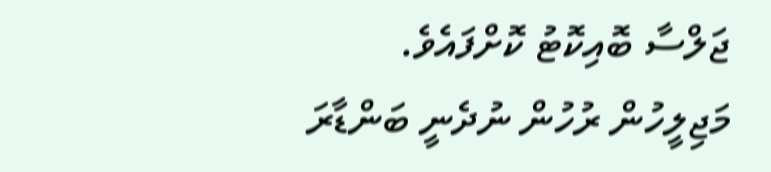ޖަލްސާ ބޮއިކޮޓު ކޮށްފައެވެ.
މަޖިލީހުން ރުހުން ނުދެނީ ބަންޑާރަ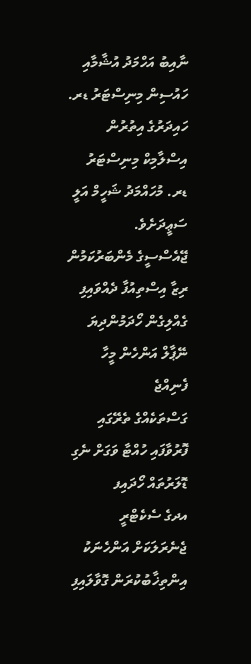ނާއިބު އަހްމަދު އުޝާމާއި ހައުސިން މިނިސްޓަރު ޑރ. ހައިދަރުގެ އިތުރުން އިސްލާމިކް މިނިސްޓަރު ޑރ. މުހައްމަދު ޝަހީމް އަލީ ސަޢީދަށެވެ.
ޖޭއެސްސީގެ މެންބަރުކަމުން ރިޒާ އިސްތިއުފާ ދެއްވައިފި
ގެއްލިގެން ހޯދަމުންދިޔަ ނޭޕާލް އަންހެން މީހާ ފެނިއްޖެ
ގަސްތަކެއްގެ ތެރޭގައި ފޮރުވާފައި ހުއްޓާ ވަގަށް ނެގި ޑޮލަރުތައް ހޯދައިފ
އދގެ ސެކެޓްރީ ޖެނެރަލަކަށް އަންހެނަކު އިންތިޚާބުކުރަން ގޮވާލައިފި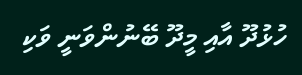ހުޅުދޫ އާއި މީދޫ ބޭނުންވަނީ ވަކި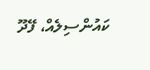ކައުންސިލެއް، ފޭދޫ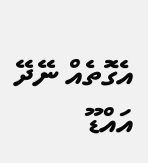އެގޮތެއް ނޭދޭ
އައްޑޫ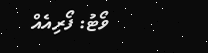ވޯޓު: ފޯރިއެއް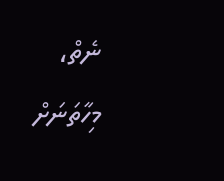ނެތް، މިހާތަނަށް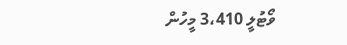ވޯޓުލީ 3،410 މީހުން